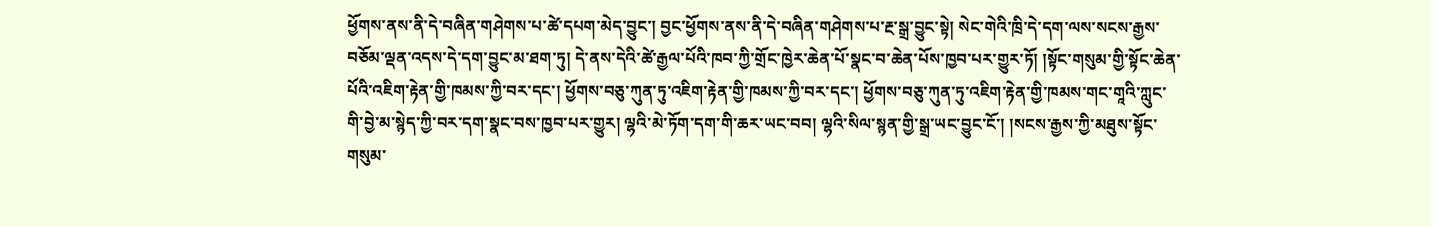ཕྱོགས་ནས་ནི་དེ་བཞིན་གཤེགས་པ་ཚེ་དཔག་མེད་བྱུང་། བྱང་ཕྱོགས་ནས་ནི་དེ་བཞིན་གཤེགས་པ་རྔ་སྒྲ་བྱུང་སྟེ། སེང་གེའི་ཁྲི་དེ་དག་ལས་སངས་རྒྱས་བཅོམ་ལྡན་འདས་དེ་དག་བྱུང་མ་ཐག་ཏུ། དེ་ནས་དེའི་ཚེ་རྒྱལ་པོའི་ཁབ་ཀྱི་གྲོང་ཁྱེར་ཆེན་པོ་སྣང་བ་ཆེན་པོས་ཁྱབ་པར་གྱུར་ཏོ། །སྟོང་གསུམ་གྱི་སྟོང་ཆེན་པོའི་འཇིག་རྟེན་གྱི་ཁམས་ཀྱི་བར་དང་། ཕྱོགས་བཅུ་ཀུན་ཏུ་འཇིག་རྟེན་གྱི་ཁམས་ཀྱི་བར་དང་། ཕྱོགས་བཅུ་ཀུན་ཏུ་འཇིག་རྟེན་གྱི་ཁམས་གང་གཱའི་ཀླུང་གི་བྱེ་མ་སྙེད་ཀྱི་བར་དག་སྣང་བས་ཁྱབ་པར་གྱུར། ལྷའི་མེ་ཏོག་དག་གི་ཆར་ཡང་བབ། ལྷའི་སིལ་སྙན་གྱི་སྒྲ་ཡང་བྱུང་ངོ་། །སངས་རྒྱས་ཀྱི་མཐུས་སྟོང་གསུམ་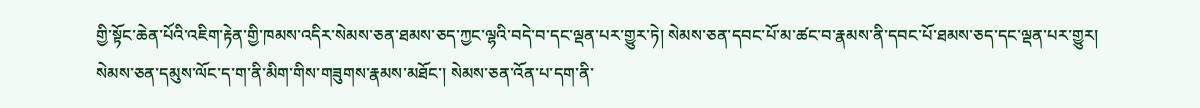གྱི་སྟོང་ཆེན་པོའི་འཇིག་རྟེན་གྱི་ཁམས་འདིར་སེམས་ཅན་ཐམས་ཅད་ཀྱང་ལྷའི་བདེ་བ་དང་ལྡན་པར་གྱུར་ཏེ། སེམས་ཅན་དབང་པོ་མ་ཚང་བ་རྣམས་ནི་དབང་པོ་ཐམས་ཅད་དང་ལྡན་པར་གྱུར། སེམས་ཅན་དམུས་ལོང་ད་ག་ནི་མིག་གིས་གཟུགས་རྣམས་མཐོང་། སེམས་ཅན་འོན་པ་དག་ནི་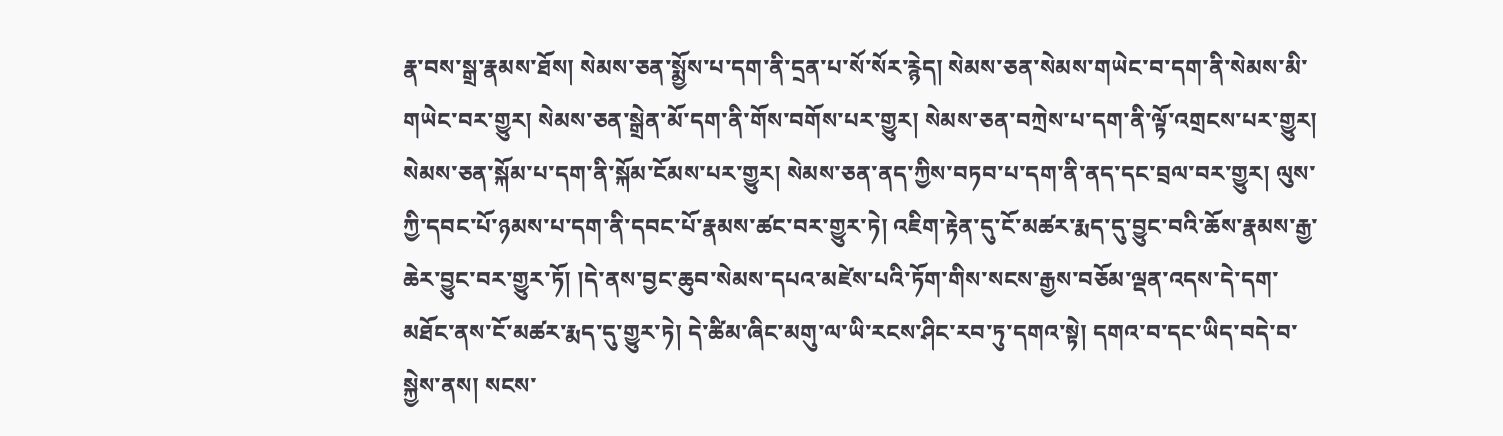རྣ་བས་སྒྲ་རྣམས་ཐོས། སེམས་ཅན་སྨྱོས་པ་དག་ནི་དྲན་པ་སོ་སོར་རྙེད། སེམས་ཅན་སེམས་གཡེང་བ་དག་ནི་སེམས་མི་གཡེང་བར་གྱུར། སེམས་ཅན་སྒྲེན་མོ་དག་ནི་གོས་བགོས་པར་གྱུར། སེམས་ཅན་བཀྲེས་པ་དག་ནི་ལྟོ་འགྲངས་པར་གྱུར། སེམས་ཅན་སྐོམ་པ་དག་ནི་སྐོམ་ངོམས་པར་གྱུར། སེམས་ཅན་ནད་ཀྱིས་བཏབ་པ་དག་ནི་ནད་དང་བྲལ་བར་གྱུར། ལུས་ཀྱི་དབང་པོ་ཉམས་པ་དག་ནི་དབང་པོ་རྣམས་ཚང་བར་གྱུར་ཏེ། འཇིག་རྟེན་དུ་ངོ་མཚར་རྨད་དུ་བྱུང་བའི་ཆོས་རྣམས་རྒྱ་ཆེར་བྱུང་བར་གྱུར་ཏོ། །དེ་ནས་བྱང་ཆུབ་སེམས་དཔའ་མཛེས་པའི་ཏོག་གིས་སངས་རྒྱས་བཅོམ་ལྡན་འདས་དེ་དག་མཐོང་ནས་ངོ་མཚར་རྨད་དུ་གྱུར་ཏེ། དེ་ཚིམ་ཞིང་མགུ་ལ་ཡི་རངས་ཤིང་རབ་ཏུ་དགའ་སྟེ། དགའ་བ་དང་ཡིད་བདེ་བ་སྐྱེས་ནས། སངས་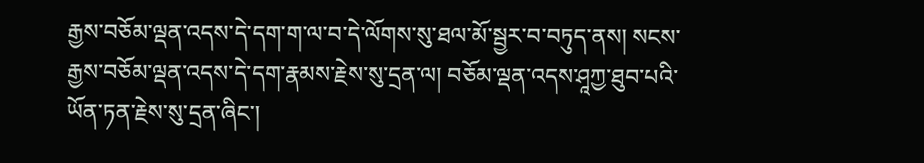རྒྱས་བཅོམ་ལྡན་འདས་དེ་དག་ག་ལ་བ་དེ་ལོགས་སུ་ཐལ་མོ་སྦྱར་བ་བཏུད་ནས། སངས་རྒྱས་བཅོམ་ལྡན་འདས་དེ་དག་རྣམས་རྗེས་སུ་དྲན་ལ། བཅོམ་ལྡན་འདས་ཤཱཀྱ་ཐུབ་པའི་ཡོན་ཏན་རྗེས་སུ་དྲན་ཞིང་།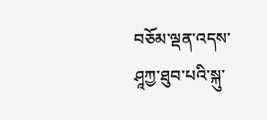བཅོམ་ལྡན་འདས་ཤཱཀྱ་ཐུབ་པའི་སྐུ་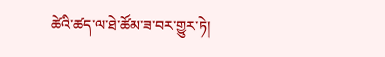ཚེའི་ཚད་ལ་ཐེ་ཚོམ་ཟ་བར་གྱུར་ཏེ།